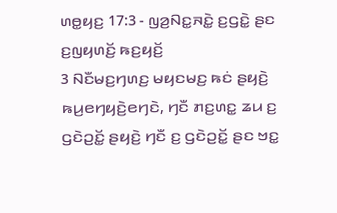ꤛꤥ꤭ꤟꤢ꤬ 17:3 - ꤜꤤ꤬ꤡꤢ꤭ꤏꤢꤧ꤭ ꤢ꤬ꤞꤢꤧ꤭ ꤔꤢ ꤢ꤬ꤜꤟꤛꤢꤩ꤬ ꤒꤢ꤬ꤟꤢꤩ꤬
3 ꤡꤢꤪꤗꤢ꤬ꤚꤛꤢ꤬ ꤗꤟꤢꤗꤢ꤬ ꤒꤢꤦ ꤔꤟꤢꤧ꤬ ꤒꤣ꤬ꤕꤚꤟꤢꤧ꤬ꤕꤚꤢꤧ, ꤚꤢꤪ ꤊꤢ꤬ꤛꤢ꤭ ꤘꤣ ꤢ꤬ ꤞꤢꤧꤑꤢꤩ꤭ ꤔꤟꤢꤧ꤬ ꤚꤢꤪ ꤢ꤬ ꤞꤢꤧꤑꤢꤩ꤭ ꤔꤢ ꤠꤢ꤭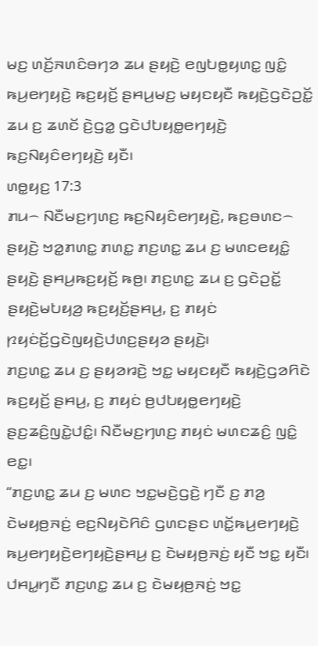ꤗꤢ꤬ ꤛꤢꤩ꤬ꤏꤛꤢꤨꤋꤚꤤ ꤘꤣ ꤔꤟꤢꤧ꤬ ꤕꤜꤝꤥ꤭ꤟꤛꤢ꤭ ꤜꤢꤨ꤭ ꤒꤣ꤬ꤕꤚꤟꤢꤧ꤬ ꤒꤢ꤬ꤟꤢꤩ꤬ ꤔꤌꤣ꤬ꤗꤢ꤬ ꤗꤟꤢꤟꤢꤪ ꤒꤟꤢꤧ꤬ꤞꤢꤧꤑꤢꤩ꤭ ꤘꤣ ꤢ꤬ ꤘꤛꤢꤩ ꤢꤧ꤬ꤞꤤ꤭ ꤞꤢꤧꤓꤝꤟꤥ꤭ꤕꤚꤟꤢꤧ꤬ ꤒꤢ꤬ꤡꤟꤢꤨꤕꤚꤟꤢꤧ꤬ ꤟꤢꤪ꤯
ꤛꤥ꤭ꤟꤢ꤬ 17:3
ꤊꤣ꤮ ꤡꤢꤪꤗꤢ꤬ꤚꤛꤢ꤬ ꤒꤢ꤬ꤡꤟꤢꤨꤕꤚꤟꤢꤧ꤬, ꤒꤢ꤬ꤋꤛꤢ꤮ ꤔꤟꤢꤧ꤬ ꤠꤤ꤭ꤊꤛꤢ꤭ ꤊꤛꤢ꤭ ꤊꤢ꤬ꤛꤢ꤭ ꤘꤣ ꤢ꤬ ꤗꤛꤢꤕꤟꤢꤨ꤭ ꤔꤟꤢꤧ꤬ ꤔꤌꤣ꤬ꤒꤢ꤬ꤟꤢꤩ꤬ ꤒꤥ꤬꤯ ꤊꤢ꤬ꤛꤢ꤭ ꤘꤣ ꤢ꤬ ꤞꤢꤧꤑꤢꤩ꤭ ꤔꤟꤢꤧ꤬ꤗꤝꤟꤤ꤬ ꤒꤢ꤬ꤟꤢꤩ꤬ꤔꤌꤣ꤬, ꤢ꤬ ꤊꤟꤢꤦ ꤐꤟꤢꤦꤢꤩ꤬ꤞꤢꤧꤜꤟꤢꤧ꤬ꤓꤛꤢ꤬ꤔꤟꤤ ꤔꤟꤢꤧ꤬꤯
ꤊꤢ꤬ꤛꤢ꤭ ꤘꤣ ꤢ꤬ ꤔꤟꤤꤙꤢꤧ꤬ ꤠꤢ꤭ ꤗꤟꤢꤟꤢꤪ ꤒꤟꤢꤧ꤬ꤞꤤꤖꤢꤧ ꤒꤢ꤬ꤟꤢꤩ꤬ ꤔꤌꤣ꤬, ꤢ꤬ ꤊꤟꤢꤦ ꤥ꤬ꤓꤝꤟꤥ꤭ꤕꤚꤟꤢꤧ꤬ ꤔꤢ꤬ꤘꤢꤨ꤬ꤜꤢꤧ꤭ꤓꤢꤨ꤭꤯ ꤡꤢꤪꤗꤢ꤬ꤚꤛꤢ꤬ ꤊꤟꤢꤦ ꤗꤛꤢꤘꤢꤨ꤬ ꤜꤢꤨ꤭ ꤕꤢ꤭꤯
“ꤊꤢ꤬ꤛꤢ꤭ ꤘꤣ ꤢ꤬ ꤗꤛꤢ ꤠꤢ꤭ꤗꤢꤧ꤬ꤞꤢꤧ꤬ ꤚꤢꤪ ꤢ꤬ ꤊꤤ꤬ ꤢꤧꤗꤟꤥ꤬ꤏꤢꤦ꤬ ꤕꤢ꤬ꤡꤟꤢꤧꤖꤢꤨ ꤞꤛꤢꤔꤢ ꤛꤢꤩ꤭ꤒꤣ꤬ꤕꤚꤟꤢꤧ꤬ ꤒꤣ꤬ꤕꤚꤟꤢꤧ꤬ꤕꤚꤟꤢꤧ꤬ꤔꤌꤣ꤬ ꤢ꤬ ꤢꤧꤗꤟꤥ꤬ꤏꤢꤦ꤬ ꤟꤢꤪ ꤠꤢ꤭ ꤟꤢꤪ꤯ ꤓꤌꤣ꤭ꤚꤢꤪ ꤊꤢ꤬ꤛꤢ꤭ ꤘꤣ ꤢ꤬ ꤢꤧꤗꤟꤥ꤬ꤏꤢꤦ꤬ ꤠꤢ꤭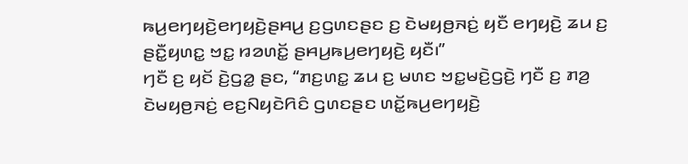ꤒꤣ꤬ꤕꤚꤟꤢꤧ꤬ꤕꤚꤟꤢꤧ꤬ꤔꤌꤣ꤬ ꤢ꤬ꤞꤛꤢꤔꤢ ꤢ꤬ ꤢꤧꤗꤟꤥ꤬ꤏꤢꤦ꤬ ꤟꤢꤪ ꤕꤚꤟꤢꤧ꤬ ꤘꤣ ꤢ꤬ ꤔꤢꤪ꤭ꤟꤛꤢ꤭ ꤠꤢ꤭ ꤙꤤꤛꤢꤩ꤭ ꤔꤌꤣ꤬ꤒꤣ꤬ꤕꤚꤟꤢꤧ꤬ ꤟꤢꤪ꤯”
ꤚꤢꤪ ꤢ꤬ ꤟꤢꤩ ꤢꤧ꤬ꤞꤤ꤭ ꤔꤢ, “ꤊꤢ꤬ꤛꤢ꤭ ꤘꤣ ꤢ꤬ ꤗꤛꤢ ꤠꤢ꤭ꤗꤢꤧ꤬ꤞꤢꤧ꤬ ꤚꤢꤪ ꤢ꤬ ꤊꤤ꤬ ꤢꤧꤗꤟꤥ꤬ꤏꤢꤦ꤬ ꤕꤢ꤬ꤡꤟꤢꤧꤖꤢꤨ ꤞꤛꤢꤔꤢ ꤛꤢꤩ꤭ꤒꤣ꤬ꤕꤚꤟꤢꤧ꤬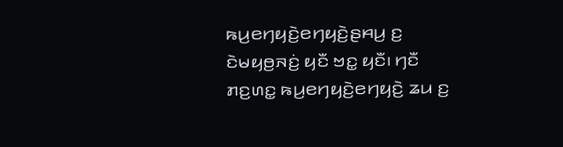ꤒꤣ꤬ꤕꤚꤟꤢꤧ꤬ꤕꤚꤟꤢꤧ꤬ꤔꤌꤣ꤬ ꤢ꤬ ꤢꤧꤗꤟꤥ꤬ꤏꤢꤦ꤬ ꤟꤢꤪ ꤠꤢ꤭ ꤟꤢꤪ꤯ ꤚꤢꤪ ꤊꤢ꤬ꤛꤢ꤭ ꤒꤣ꤬ꤕꤚꤟꤢꤧ꤬ꤕꤚꤟꤢꤧ꤬ ꤘꤣ ꤢ꤬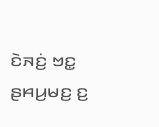ꤢꤧꤏꤢꤦ꤬ ꤠꤢ꤭ ꤔꤌꤣ꤬ꤗꤢ꤬ ꤢ꤬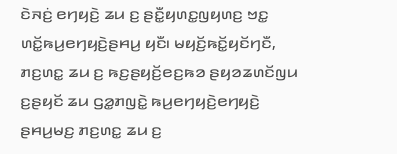ꤢꤧꤏꤢꤦ꤬ ꤕꤚꤟꤢꤧ꤬ ꤘꤣ ꤢ꤬ ꤔꤢꤪ꤭ꤟꤛꤢ꤭ꤜꤟꤛꤢ꤬ ꤠꤢ꤭ ꤛꤢꤩ꤭ꤒꤣ꤬ꤕꤚꤟꤢꤧ꤬ꤔꤌꤣ꤬ ꤟꤢꤪ꤯ ꤗꤟꤢꤩ꤬ꤒꤢꤩ꤭ꤟꤢꤩꤚꤢꤪ, ꤊꤢ꤬ꤛꤢ꤭ ꤘꤣ ꤢ꤬ ꤒꤢ꤬ꤔꤟꤢꤩ꤬ꤕꤢ꤬ꤒꤤ ꤔꤟꤤꤘꤛꤢꤩꤜꤣ ꤢ꤬ꤔꤟꤢꤩ ꤘꤣ ꤞꤤ꤭ꤊꤜꤢꤧ꤭ ꤒꤣ꤬ꤕꤚꤟꤢꤧ꤬ꤕꤚꤟꤢꤧ꤬ ꤔꤌꤣ꤬ꤗꤢ꤬ ꤊꤢ꤬ꤛꤢ꤭ ꤘꤣ ꤢ꤬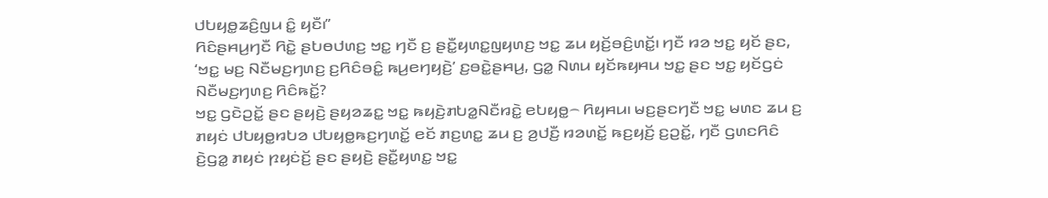ꤓꤝꤟꤥ꤭ꤘꤢꤨ꤬ꤜꤣ ꤢꤨ꤭ ꤟꤢꤪ꤯”
ꤖꤢꤨꤔꤌꤣ꤬ꤚꤢꤪ ꤖꤢꤧ꤭ ꤔꤝꤥꤓꤛꤢ꤬ ꤠꤢ꤭ ꤚꤢꤪ ꤢ꤬ ꤔꤢꤪ꤭ꤟꤛꤢ꤭ꤜꤟꤛꤢ꤬ ꤠꤢ꤭ ꤘꤣ ꤟꤢꤩ꤬ꤋꤢꤨ꤬ꤛꤢꤩ꤭꤯ ꤚꤢꤪ ꤙꤤ ꤠꤢ꤭ ꤟꤢꤩ ꤔꤢ, ‘ꤠꤢ꤭ ꤗꤢ꤬ ꤡꤢꤪꤗꤢ꤬ꤚꤛꤢ꤬ ꤢ꤬ꤖꤢꤨꤋꤢꤨ꤭ ꤒꤣ꤬ꤕꤚꤟꤢꤧ꤬’ ꤢ꤬ꤋꤢꤧ꤭ꤔꤌꤣ꤬, ꤞꤤ꤭ ꤡꤛꤣ ꤟꤢꤩꤒꤟꤌꤣ ꤠꤢ꤭ ꤔꤢ ꤠꤢ꤭ ꤟꤢꤩꤞꤢꤦ ꤡꤢꤪꤗꤢ꤬ꤚꤛꤢ꤬ ꤖꤢꤨꤒꤢꤩ꤭?
ꤠꤢ꤭ ꤞꤢꤧꤑꤢꤩ꤭ ꤔꤢ ꤔꤟꤢꤧ꤬ ꤔꤟꤤꤘꤢ꤭ ꤠꤢ꤭ ꤒꤟꤢꤧ꤬ꤊꤝꤤ꤭ꤡꤢꤪꤙꤢꤧ꤭ ꤕꤝꤟꤥ꤭꤮ ꤖꤟꤌꤣ꤯ ꤗꤢ꤬ꤔꤢꤚꤢꤪ ꤠꤢ꤭ ꤗꤛꤢ ꤘꤣ ꤢ꤬ ꤊꤟꤢꤦ ꤓꤝꤟꤥ꤭ꤙꤝꤤ ꤓꤝꤟꤥ꤭ꤒꤢ꤬ꤚꤛꤢꤩ꤭ ꤕꤢꤩ ꤊꤢ꤬ꤛꤢ꤭ ꤘꤣ ꤢ꤬ ꤤ꤬ꤓꤢꤪ꤬ ꤙꤤꤛꤢꤩ꤭ ꤒꤢ꤬ꤟꤢꤩ꤬ ꤢ꤬ꤑꤢꤩ꤭, ꤚꤢꤪ ꤞꤛꤢꤖꤢꤨ ꤢꤧ꤬ꤞꤤ꤭ ꤊꤟꤢꤦ ꤐꤟꤢꤦꤢꤩ꤬ ꤔꤢ ꤔꤟꤢꤧ꤬ ꤔꤢꤪ꤭ꤟꤛꤢ꤭ ꤠꤢ꤭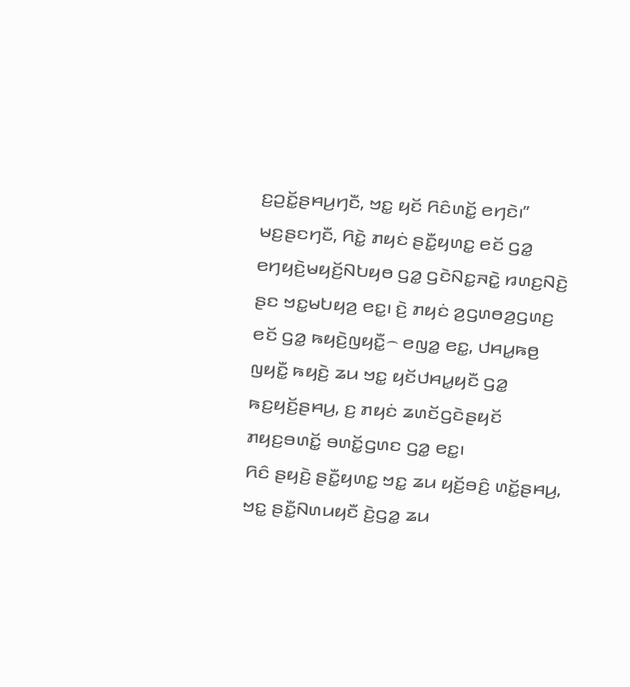ꤢ꤬ꤑꤢꤩ꤭ꤔꤌꤣ꤬ꤚꤢꤪ, ꤠꤢ꤭ ꤟꤢꤩ ꤖꤢꤨꤛꤢꤩ꤭ ꤕꤚꤢꤧ꤯”
ꤗꤢ꤬ꤔꤢꤚꤢꤪ, ꤖꤢꤧ꤭ ꤊꤟꤢꤦ ꤔꤢꤪ꤭ꤟꤛꤢ꤭ ꤕꤢꤩ ꤞꤤ꤭ ꤕꤚꤟꤢꤧ꤬ꤗꤟꤢꤩ꤬ꤡꤝꤟꤥ ꤞꤤ꤭ ꤞꤢꤧꤡꤢ꤭ꤏꤢꤧ꤭ ꤙꤛꤢ꤬ꤡꤢꤧ꤬ ꤔꤢ ꤠꤢ꤭ꤗꤝꤟꤤ꤬ ꤕꤢ꤭꤯ ꤢꤧ꤬ ꤊꤟꤢꤦ ꤤ꤬ꤞꤛꤥꤤ꤬ꤞꤛꤢ꤬ ꤕꤢꤩ ꤞꤤ꤭ ꤒꤟꤢꤧ꤬ꤜꤟꤢꤪ꤭꤮ ꤕꤜꤤ꤭ ꤕꤢ꤭, ꤓꤌꤣ꤭ꤒꤥ꤬ ꤜꤟꤢꤪ꤭ ꤒꤟꤢꤧ꤬ ꤘꤣ ꤠꤢ꤭ ꤟꤢꤩꤓꤌꤣ꤭ꤟꤢꤪ ꤞꤤ꤭ ꤒꤢ꤬ꤟꤢꤩ꤬ꤔꤌꤣ꤬, ꤢ꤬ ꤊꤟꤢꤦ ꤘꤛꤢꤩꤞꤢꤧꤔꤟꤢꤩ ꤊꤟꤢ꤬ꤋꤛꤢꤩ꤭ ꤋꤛꤢꤩ꤭ꤞꤛꤢ ꤞꤤ꤭ ꤕꤢ꤭꤯
ꤖꤢꤨ ꤔꤟꤢꤧ꤬ ꤔꤢꤪ꤭ꤟꤛꤢ꤭ ꤠꤢ꤭ ꤘꤣ ꤟꤢꤩ꤬ꤋꤢꤨ꤬ ꤛꤢꤩ꤭ꤔꤌꤣ꤬, ꤠꤢ꤭ ꤔꤢꤪ꤭ꤡꤛꤣꤟꤢꤪ ꤢꤧ꤬ꤞꤤ꤭ ꤘꤣ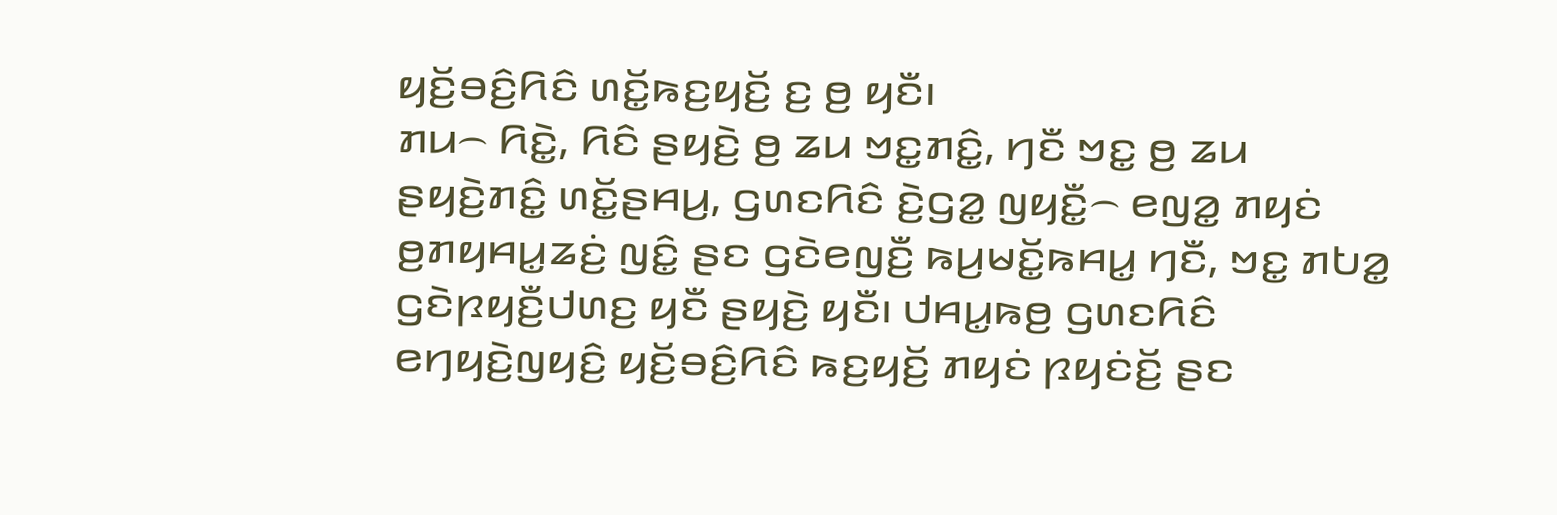ꤟꤢꤩ꤬ꤋꤢꤨ꤬ꤖꤢꤨ ꤛꤢꤩ꤭ꤒꤢ꤬ꤟꤢꤩ꤬ ꤢ꤬ ꤥ꤬ ꤟꤢꤪ꤯
ꤊꤣ꤮ ꤖꤢꤧ꤭, ꤖꤢꤨ ꤔꤟꤢꤧ꤬ ꤥ꤬ ꤘꤣ ꤠꤢ꤭ꤊꤢꤨ꤭, ꤚꤢꤪ ꤠꤢ꤭ ꤥ꤬ ꤘꤣ ꤔꤟꤢꤧ꤬ꤊꤢꤨ꤭ ꤛꤢꤩ꤭ꤔꤌꤣ꤬, ꤞꤛꤢꤖꤢꤨ ꤢꤧ꤬ꤞꤤ꤭ ꤜꤟꤢꤪ꤭꤮ ꤕꤜꤤ꤭ ꤊꤟꤢꤦ ꤥ꤬ꤊꤟꤌꤣ꤭ꤘꤢꤦ꤬ ꤜꤢꤨ꤭ ꤔꤢ ꤞꤢꤧꤕꤜꤢꤪ꤬ ꤒꤣ꤬ꤗꤢꤩ꤭ꤒꤌꤣ꤭ ꤚꤢꤪ, ꤠꤢ꤭ ꤊꤝꤤ꤭ ꤞꤢꤧꤐꤟꤢꤪ꤬ꤓꤛꤢ꤬ ꤟꤢꤪ ꤔꤟꤢꤧ꤬ ꤟꤢꤪ꤯ ꤓꤌꤣ꤭ꤒꤥ꤬ ꤞꤛꤢꤖꤢꤨ ꤕꤚꤟꤢꤧ꤬ꤜꤟꤢꤨ꤬ ꤟꤢꤩ꤬ꤋꤢꤨ꤬ꤖꤢꤨ ꤒꤢ꤬ꤟꤢꤩ꤬ ꤊꤟꤢꤦ ꤐꤟꤢꤦꤢꤩ꤬ ꤔꤢ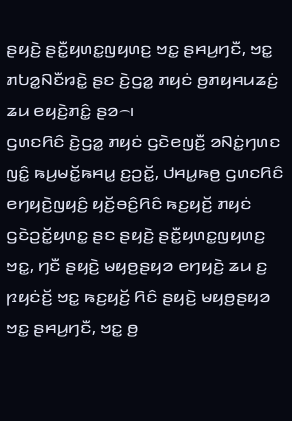ꤔꤟꤢꤧ꤬ ꤔꤢꤪ꤭ꤟꤛꤢ꤭ꤜꤟꤛꤢ꤬ ꤠꤢ꤭ ꤔꤌꤣ꤬ꤚꤢꤪ, ꤠꤢ꤭ ꤊꤝꤤ꤭ꤡꤢꤪꤙꤢꤧ꤭ ꤔꤢ ꤢꤧ꤬ꤞꤤ꤭ ꤊꤟꤢꤦ ꤥ꤬ꤊꤟꤌꤣꤘꤢꤦ꤬ ꤘꤣ ꤕꤟꤢꤧ꤬ꤊꤢꤨ꤭ ꤔꤤ꤮꤯
ꤞꤛꤢꤖꤢꤨ ꤢꤧ꤬ꤞꤤ꤭ ꤊꤟꤢꤦ ꤞꤢꤧꤕꤜꤢꤪ꤬ ꤤꤡꤢꤦ꤭ꤚꤛꤢ ꤜꤢꤨ꤭ ꤒꤣ꤬ꤗꤢꤩ꤭ꤒꤌꤣ꤭ ꤢ꤬ꤑꤢꤩ꤭, ꤓꤌꤣ꤭ꤒꤥ꤬ ꤞꤛꤢꤖꤢꤨ ꤕꤚꤟꤢꤧ꤬ꤜꤟꤢꤨ꤬ ꤟꤢꤩ꤬ꤋꤢꤨ꤬ꤖꤢꤨ ꤒꤢ꤬ꤟꤢꤩ꤬ ꤊꤟꤢꤦ ꤞꤢꤧꤑꤢꤩ꤭ꤟꤛꤢ꤭ ꤔꤢ ꤔꤟꤢꤧ꤬ ꤔꤢꤪ꤭ꤟꤛꤢ꤭ꤜꤟꤛꤢ꤬ ꤠꤢ꤭, ꤚꤢꤪ ꤔꤟꤢꤧ꤬ ꤗꤟꤥ꤬ꤔꤟꤤ ꤕꤚꤟꤢꤧ꤬ ꤘꤣ ꤢ꤬ ꤐꤟꤢꤦꤢꤩ꤬ ꤠꤢ꤭ ꤒꤢ꤬ꤟꤢꤩ꤬ ꤖꤢꤨ ꤔꤟꤢꤧ꤬ ꤗꤟꤥ꤬ꤔꤟꤤ ꤠꤢ꤭ ꤔꤌꤣ꤬ꤚꤢꤪ, ꤠꤢ꤭ ꤥ꤬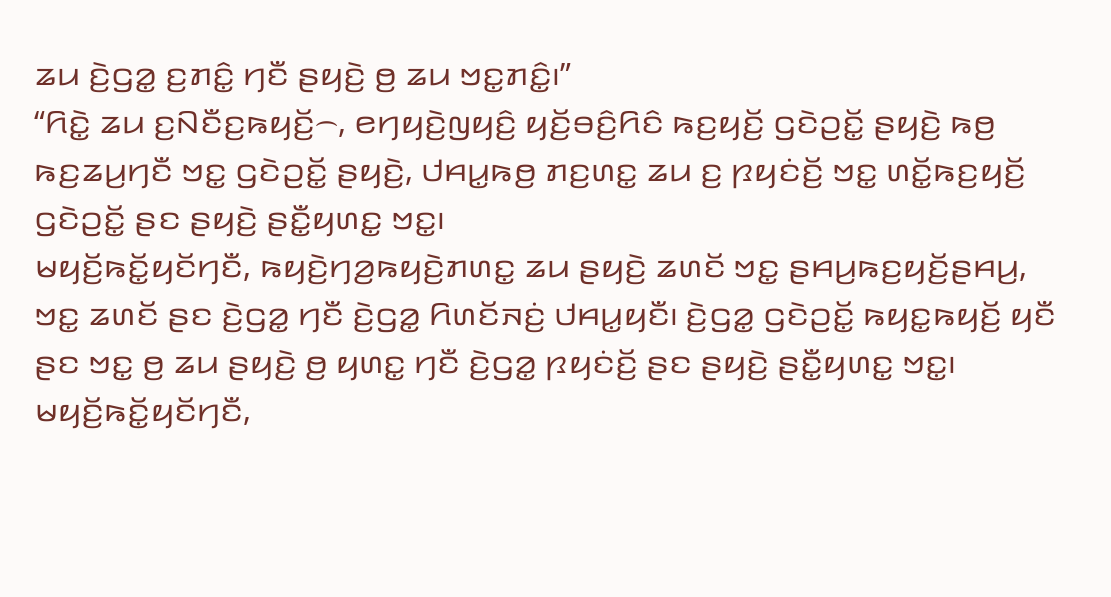ꤘꤣ ꤢꤧ꤬ꤞꤤ꤭ ꤢ꤬ꤊꤢꤨ꤭ ꤚꤢꤪ ꤔꤟꤢꤧ꤬ ꤥ꤬ ꤘꤣ ꤠꤢ꤭ꤊꤢꤨ꤭꤯”
“ꤖꤢꤧ꤭ ꤘꤣ ꤢ꤬ꤡꤢꤪꤢ꤬ꤒꤟꤢꤩ꤬꤮, ꤕꤚꤟꤢꤧ꤬ꤜꤟꤢꤨ꤬ ꤟꤢꤩ꤬ꤋꤢꤨ꤬ꤖꤢꤨ ꤒꤢ꤬ꤟꤢꤩ꤬ ꤞꤢꤧꤑꤢꤩ꤭ ꤔꤟꤢꤧ꤬ ꤒꤥ꤬ ꤒꤢ꤬ꤘꤣ꤬ꤚꤢꤪ ꤠꤢ꤭ ꤞꤢꤧꤑꤢꤩ꤭ ꤔꤟꤢꤧ꤬, ꤓꤌꤣ꤭ꤒꤥ꤬ ꤊꤢ꤬ꤛꤢ꤭ ꤘꤣ ꤢ꤬ ꤐꤟꤢꤦꤢꤩ꤬ ꤠꤢ꤭ ꤛꤢꤩ꤭ꤒꤢ꤬ꤟꤢꤩ꤬ ꤞꤢꤧꤑꤢꤩ꤭ ꤔꤢ ꤔꤟꤢꤧ꤬ ꤔꤢꤪ꤭ꤟꤛꤢ꤭ ꤠꤢ꤭꤯
ꤗꤟꤢꤩ꤬ꤒꤢꤩ꤭ꤟꤢꤩꤚꤢꤪ, ꤒꤟꤢꤧ꤬ꤚꤤ꤬ꤒꤟꤢꤧ꤬ꤊꤛꤢ꤭ ꤘꤣ ꤔꤟꤢꤧ꤬ ꤘꤛꤢꤩ ꤠꤢ꤭ ꤔꤌꤣ꤬ꤒꤢ꤬ꤟꤢꤩ꤬ꤔꤌꤣ꤬, ꤠꤢ꤭ ꤘꤛꤢꤩ ꤔꤢ ꤢꤧ꤬ꤞꤤ꤭ ꤚꤢꤪ ꤢꤧ꤬ꤞꤤ꤭ ꤖꤛꤢꤩꤏꤢꤦ꤬ ꤓꤌꤣ꤭ꤟꤢꤪ꤯ ꤢꤧ꤬ꤞꤤ꤭ ꤞꤢꤧꤑꤢꤩ꤭ ꤒꤟꤢ꤭ꤒꤟꤢꤩ꤬ ꤟꤢꤪ ꤔꤢ ꤠꤢ꤭ ꤥ꤬ ꤘꤣ ꤔꤟꤢꤧ꤬ ꤥ꤬ ꤟꤛꤢ꤭ ꤚꤢꤪ ꤢꤧ꤬ꤞꤤ꤭ ꤐꤟꤢꤦꤢꤩ꤬ ꤔꤢ ꤔꤟꤢꤧ꤬ ꤔꤢꤪ꤭ꤟꤛꤢ꤭ ꤠꤢ꤭꤯
ꤗꤟꤢꤩ꤬ꤒꤢꤩ꤭ꤟꤢꤩꤚꤢꤪ,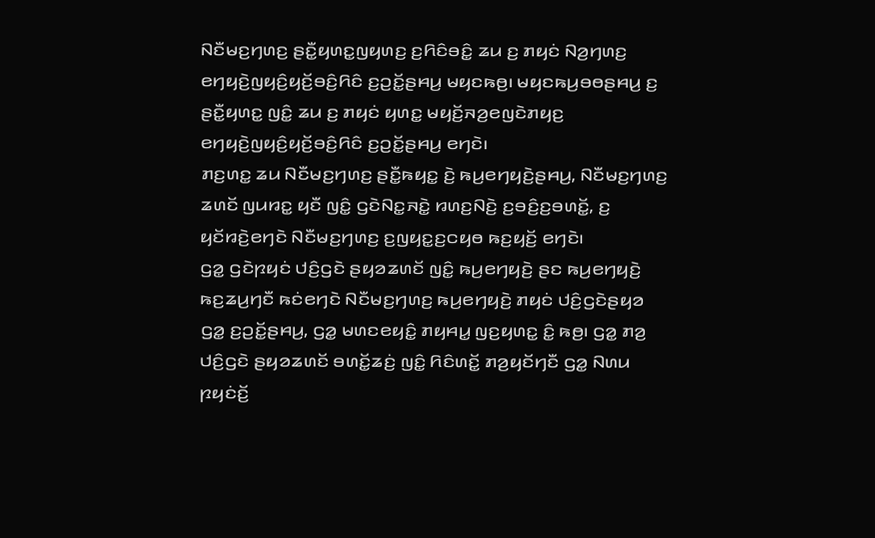ꤡꤢꤪꤗꤢ꤬ꤚꤛꤢ꤬ ꤔꤢꤪ꤭ꤟꤛꤢ꤭ꤜꤟꤛꤢ꤬ ꤢ꤬ꤖꤢꤨꤋꤢꤨ꤭ ꤘꤣ ꤢ꤬ ꤊꤟꤢꤦ ꤡꤤ꤬ꤚꤛꤢ꤬ ꤕꤚꤟꤢꤧ꤬ꤜꤟꤢꤨ꤬ꤟꤢꤩ꤬ꤋꤢꤨ꤬ꤖꤢꤨ ꤢ꤬ꤑꤢꤩ꤭ꤔꤌꤣ꤬ ꤗꤟꤢꤒꤥ꤬꤯ ꤗꤟꤢꤒꤣ꤬ꤋꤥꤔꤌꤣ꤬ ꤢ꤬ ꤔꤢꤪ꤭ꤟꤛꤢ꤭ ꤜꤢꤨ꤭ ꤘꤣ ꤢ꤬ ꤊꤟꤢꤦ ꤟꤛꤢ꤭ ꤗꤟꤢꤩ꤬ꤏꤤ꤬ꤕꤜꤢꤧꤊꤟꤢ꤬ ꤕꤚꤟꤢꤧ꤬ꤜꤟꤢꤨ꤬ꤟꤢꤩ꤬ꤋꤢꤨ꤬ꤖꤢꤨ ꤢ꤬ꤑꤢꤩ꤭ꤔꤌꤣ꤬ ꤕꤚꤢꤧ꤯
ꤊꤢ꤬ꤛꤢ꤭ ꤘꤣ ꤡꤢꤪꤗꤢ꤬ꤚꤛꤢ꤬ ꤔꤢꤪ꤭ꤒꤟꤢ꤭ ꤢꤧ꤬ ꤒꤣ꤬ꤕꤚꤟꤢꤧ꤬ꤔꤌꤣ꤬, ꤡꤢꤪꤗꤢ꤬ꤚꤛꤢ꤬ ꤘꤛꤢꤩ ꤜꤣꤙꤢ꤭ ꤟꤢꤪ ꤜꤢꤨ꤭ ꤞꤢꤧꤡꤢ꤭ꤏꤢꤧ꤭ ꤙꤛꤢ꤬ꤡꤢꤧ꤬ ꤢ꤬ꤋꤢꤨ꤬ꤢ꤬ꤋꤛꤢꤩ꤭, ꤢ꤬ ꤟꤢꤩꤙꤢꤧ꤬ꤕꤚꤢꤧ ꤡꤢꤪꤗꤢ꤬ꤚꤛꤢ꤬ ꤢ꤬ꤜꤟꤢ꤭ꤢ꤬ꤍꤟꤥ ꤒꤢ꤬ꤟꤢꤩ꤬ ꤕꤚꤢꤧ꤯
ꤞꤤ꤭ ꤞꤢꤧꤐꤟꤢꤦ ꤓꤢꤨ꤬ꤞꤢꤧ ꤔꤟꤤꤘꤛꤢꤩ ꤜꤢꤨ꤭ ꤒꤣ꤬ꤕꤚꤟꤢꤧ꤬ ꤔꤢ ꤒꤣ꤬ꤕꤚꤟꤢꤧ꤬ ꤒꤢ꤬ꤘꤣ꤬ꤚꤢꤪ ꤒꤢꤦꤕꤚꤢꤧ ꤡꤢꤪꤗꤢ꤬ꤚꤛꤢ꤬ ꤒꤣ꤬ꤕꤚꤟꤢꤧ꤬ ꤊꤟꤢꤦ ꤓꤢꤨ꤬ꤞꤢꤧꤔꤟꤤ ꤞꤤ꤭ ꤢ꤬ꤑꤢꤩ꤭ꤔꤌꤣ꤬, ꤞꤤ꤭ ꤗꤛꤢꤕꤟꤢꤨ꤭ ꤊꤟꤌꤣ꤭ ꤜꤢ꤬ꤟꤛꤢ꤭ ꤢꤨ꤭ ꤒꤥ꤬꤯ ꤞꤤ꤭ ꤊꤤ꤬ ꤓꤢꤨ꤬ꤞꤢꤧ ꤔꤟꤤꤘꤛꤢꤩ ꤋꤛꤢꤩ꤭ꤘꤢꤦ꤬ ꤜꤢꤨ꤭ ꤖꤢꤨꤛꤢꤩ꤭ ꤊꤤ꤬ꤟꤢꤩꤚꤢꤪ ꤞꤤ꤭ ꤡꤛꤣ ꤐꤟꤢꤦꤢꤩ꤬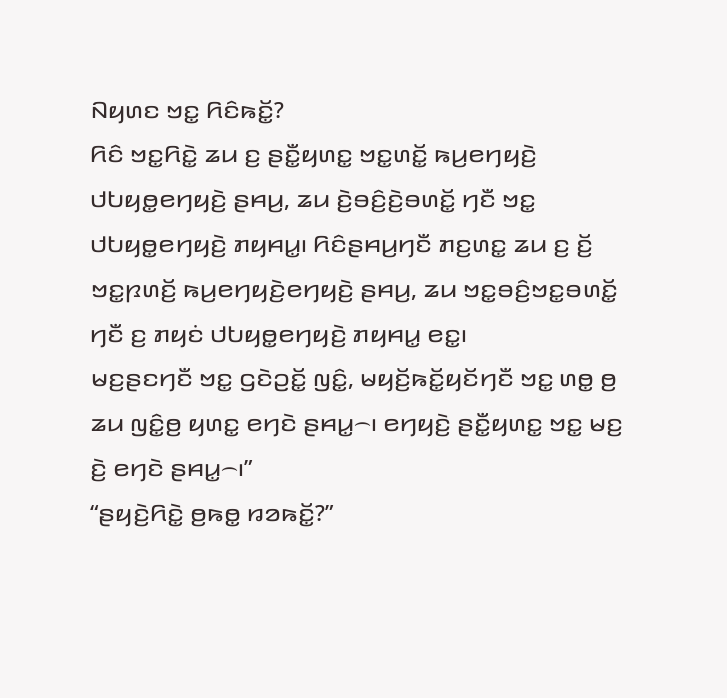ꤡꤟꤛꤢ ꤠꤢ꤭ ꤖꤢꤨꤒꤢꤩ꤭?
ꤖꤢꤨ ꤠꤢ꤭ꤖꤢꤧ꤭ ꤘꤣ ꤢ꤬ ꤔꤢꤪ꤭ꤟꤛꤢ꤭ ꤠꤢ꤭ꤛꤢꤩ꤭ ꤒꤣ꤬ꤕꤚꤟꤢꤧ꤬ ꤓꤝꤟꤥ꤭ꤕꤚꤟꤢꤧ꤬ ꤔꤌꤣ꤬, ꤘꤣ ꤢꤧ꤬ꤋꤢꤨ꤬ꤢꤧ꤬ꤋꤛꤢꤩ꤭ ꤚꤢꤪ ꤠꤢ꤭ ꤓꤝꤟꤥ꤭ꤕꤚꤟꤢꤧ꤬ ꤊꤟꤌꤣ꤭꤯ ꤖꤢꤨꤔꤌꤣ꤬ꤚꤢꤪ ꤊꤢ꤬ꤛꤢ꤭ ꤘꤣ ꤢ꤬ ꤢꤩ꤬ ꤠꤢ꤭ꤐꤛꤢꤩ꤬ ꤒꤣ꤬ꤕꤚꤟꤢꤧ꤬ꤕꤚꤟꤢꤧ꤬ ꤔꤌꤣ꤬, ꤘꤣ ꤠꤢ꤭ꤋꤢꤨ꤬ꤠꤢ꤭ꤋꤛꤢꤩ꤭ ꤚꤢꤪ ꤢ꤬ ꤊꤟꤢꤦ ꤓꤝꤟꤥ꤭ꤕꤚꤟꤢꤧ꤬ ꤊꤟꤌꤣ꤭ ꤕꤢ꤭꤯
ꤗꤢ꤬ꤔꤢꤚꤢꤪ ꤠꤢ꤭ ꤞꤢꤧꤑꤢꤩ꤭ ꤜꤢꤨ꤭, ꤗꤟꤢꤩ꤬ꤒꤢꤩ꤭ꤟꤢꤩꤚꤢꤪ ꤠꤢ꤭ ꤛꤥ꤭ ꤥ꤬ ꤘꤣ ꤜꤢꤨ꤭ꤥ꤬ ꤟꤛꤢ꤭ ꤕꤚꤢꤧ ꤔꤌꤣ꤭꤮꤯ ꤕꤚꤟꤢꤧ꤬ ꤔꤢꤪ꤭ꤟꤛꤢ꤭ ꤠꤢ꤭ ꤗꤢ꤬ ꤢꤧ꤬ ꤕꤚꤢꤧ ꤔꤌꤣ꤭꤮꤯”
“ꤔꤟꤢꤧ꤬ꤖꤢꤧ꤭ ꤥ꤬ꤒꤥ꤭ ꤙꤤꤒꤢꤩ꤭?”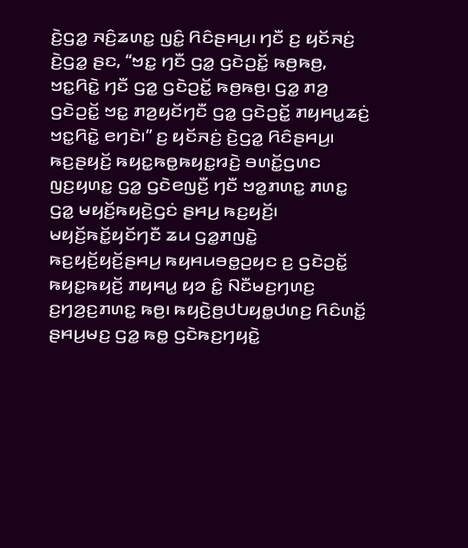ꤢꤧ꤬ꤞꤤ꤭ ꤏꤢꤨ꤬ꤘꤛꤢ꤭ ꤜꤢꤨ꤭ ꤖꤢꤨꤔꤌꤣ꤬꤯ ꤚꤢꤪ ꤢ꤬ ꤟꤢꤩꤏꤢꤦ꤬ ꤢꤧ꤬ꤞꤤ꤭ ꤔꤢ, “ꤠꤢ꤭ ꤚꤢꤪ ꤞꤤ꤭ ꤞꤢꤧꤑꤢꤩ꤭ ꤒꤥ꤬ꤒꤥ꤬, ꤠꤢ꤭ꤖꤢꤧ꤭ ꤚꤢꤪ ꤞꤤ꤭ ꤞꤢꤧꤑꤢꤩ꤭ ꤒꤥ꤬ꤒꤥ꤬꤯ ꤞꤤ꤭ ꤊꤤ꤬ ꤞꤢꤧꤑꤢꤩ꤭ ꤠꤢ꤭ ꤊꤤ꤬ꤟꤢꤩꤚꤢꤪ ꤞꤤ꤭ ꤞꤢꤧꤑꤢꤩ꤭ ꤊꤟꤌꤣ꤭ꤘꤢꤦ꤬ ꤠꤢ꤭ꤖꤢꤧ꤭ ꤕꤚꤢꤧ꤯” ꤢ꤬ ꤟꤢꤩꤏꤢꤦ꤬ ꤢꤧ꤬ꤞꤤ꤭ ꤖꤢꤨꤔꤌꤣ꤬꤯
ꤒꤢ꤬ꤔꤟꤢꤩ꤬ ꤒꤟꤢ꤭ꤒꤥ꤭ꤒꤟꤢ꤭ꤙꤢꤧ꤬ ꤋꤛꤢꤩ꤭ꤞꤛꤢ ꤜꤢ꤬ꤟꤛꤢ꤭ ꤞꤤ꤭ ꤞꤢꤧꤕꤜꤢꤪ꤬ ꤚꤢꤪ ꤠꤤ꤭ꤊꤛꤢ꤭ ꤊꤛꤢ꤭ ꤞꤤ꤭ ꤗꤟꤢꤩ꤬ꤒꤟꤢꤧ꤬ꤞꤢꤦ ꤔꤌꤣ꤬ ꤒꤢ꤬ꤟꤢꤩ꤬꤯ ꤗꤟꤢꤩ꤬ꤒꤢꤩ꤭ꤟꤢꤩꤚꤢꤪ ꤘꤣ ꤞꤤ꤭ꤊꤜꤢꤧ꤭ ꤒꤢ꤬ꤟꤢꤩ꤬ꤟꤢꤩ꤬ꤔꤌꤣ꤬ ꤒꤟꤌꤣꤋꤥ꤭ꤑꤟꤢ ꤢ꤬ ꤞꤢꤧꤑꤢꤩ꤭ ꤒꤟꤢ꤭ꤒꤟꤢꤩ꤬ ꤊꤟꤌꤣ꤭ ꤟꤤ ꤢꤨ꤭ ꤡꤢꤪꤗꤢ꤬ꤚꤛꤢ꤬ ꤢ꤬ꤚꤤ꤬ꤢ꤬ꤊꤛꤢ꤭ ꤒꤥ꤬꤯ ꤒꤟꤢꤧ꤬ꤥ꤬ꤓꤝꤟꤥ꤭ꤓꤛꤢ꤬ ꤖꤢꤨꤛꤢꤩ꤭ ꤔꤌꤣ꤬ꤗꤢ꤬ ꤞꤤ꤭ ꤒꤥ꤭ ꤞꤢꤧꤒꤢ꤬ꤚꤟꤢꤧ꤭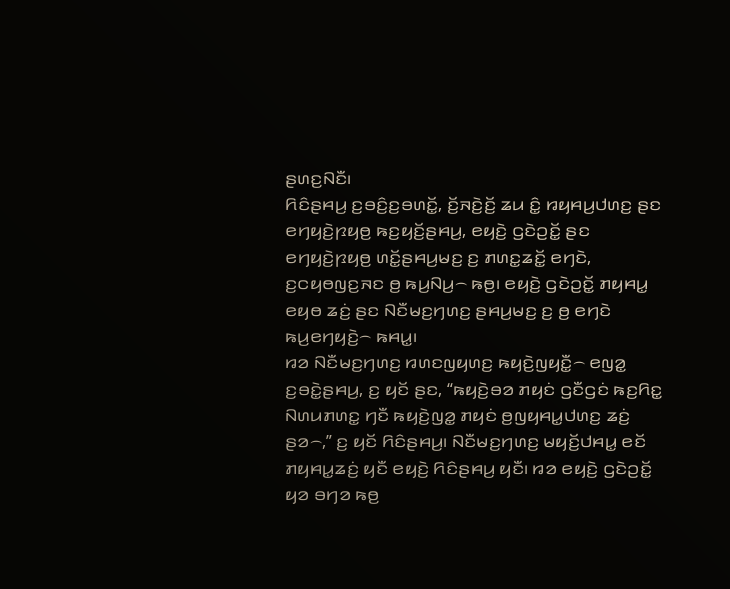ꤔꤛꤢ꤬ꤡꤢꤪ꤯
ꤖꤢꤨꤔꤌꤣ꤬ ꤢ꤬ꤋꤢꤨ꤬ꤢ꤬ꤋꤛꤢꤩ꤭, ꤢꤩ꤬ꤏꤢꤧ꤬ꤢꤩ꤬ ꤘꤣ ꤢꤨ꤭ ꤙꤟꤌꤣ꤬ꤓꤛꤢ꤬ ꤔꤢ ꤕꤚꤟꤢꤧ꤬ꤐꤟꤥ꤬ ꤒꤢ꤬ꤟꤢꤩ꤬ꤔꤌꤣ꤬, ꤕꤟꤢꤧ꤬ ꤞꤢꤧꤑꤢꤩ꤭ ꤔꤢ ꤕꤚꤟꤢꤧ꤬ꤐꤟꤥ꤬ ꤛꤢꤩ꤭ꤔꤌꤣ꤬ꤗꤢ꤬ ꤢ꤬ ꤊꤛꤢ꤭ꤘꤢꤩ꤭ ꤕꤚꤢꤧ, ꤢ꤬ꤍꤟꤥꤜꤢ꤬ꤏꤢ ꤥ꤬ ꤒꤣ꤬ꤡꤣ꤬꤮ ꤒꤥ꤬꤯ ꤕꤟꤢꤧ꤬ ꤞꤢꤧꤑꤢꤩ꤭ ꤊꤟꤌꤣ꤭ ꤕꤟꤥ ꤘꤢꤦ꤬ ꤔꤢ ꤡꤢꤪꤗꤢ꤬ꤚꤛꤢ꤬ ꤔꤌꤣ꤬ꤗꤢ꤬ ꤢ꤬ ꤥ꤬ ꤕꤚꤢꤧ ꤒꤣ꤬ꤕꤚꤟꤢꤧ꤬꤮ ꤒꤌꤣ꤭꤯
ꤙꤤ ꤡꤢꤪꤗꤢ꤬ꤚꤛꤢ꤬ ꤙꤛꤢꤜꤟꤛꤢ꤬ ꤒꤟꤢꤧ꤬ꤜꤟꤢꤪ꤭꤮ ꤕꤜꤤ꤭ ꤢ꤬ꤋꤢꤧ꤭ꤔꤌꤣ꤬, ꤢ꤬ ꤟꤢꤩ ꤔꤢ, “ꤒꤟꤢꤧ꤬ꤋꤤ ꤊꤟꤢꤦ ꤞꤢꤪꤞꤢꤦ ꤒꤢ꤬ꤖꤢ꤭ ꤡꤛꤣꤊꤛꤢ꤭ ꤚꤢꤪ ꤒꤟꤢꤧ꤬ꤜꤤ꤭ ꤊꤟꤢꤦ ꤥ꤬ꤜꤟꤌꤣ꤭ꤓꤛꤢ꤬ ꤘꤢꤦ꤬ ꤔꤤ꤮,” ꤢ꤬ ꤟꤢꤩ ꤖꤢꤨꤔꤌꤣ꤬꤯ ꤡꤢꤪꤗꤢ꤬ꤚꤛꤢ꤬ ꤗꤟꤢꤩ꤬ꤓꤌꤣ꤭ ꤕꤢꤩ ꤊꤟꤌꤣ꤭ꤘꤢꤦ꤬ ꤟꤢꤪ ꤕꤟꤢꤧ꤬ ꤖꤢꤨꤔꤌꤣ꤬ ꤟꤢꤪ꤯ ꤙꤤ ꤕꤟꤢꤧ꤬ ꤞꤢꤧꤑꤢꤩ꤭ ꤟꤤ ꤋꤚꤤ ꤒꤥ꤬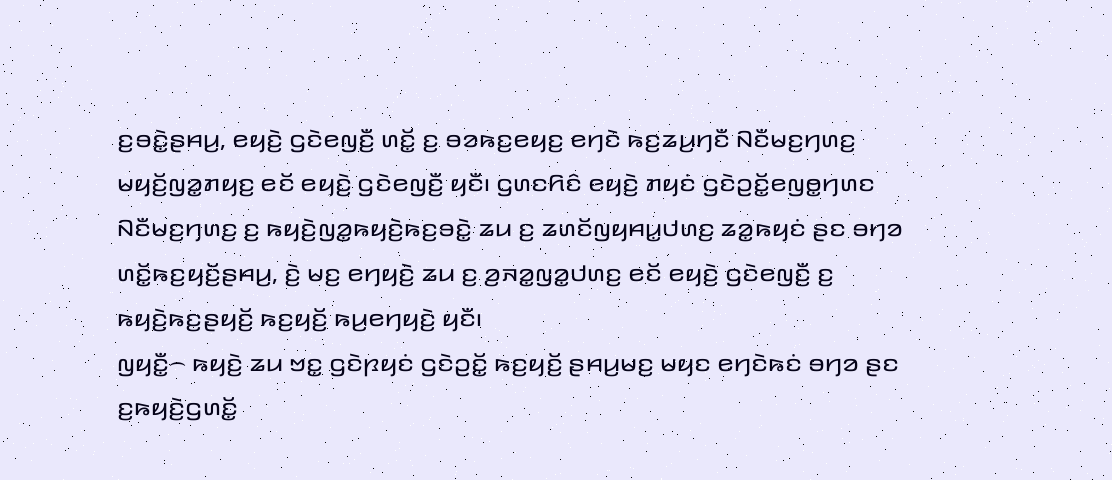ꤢ꤬ꤋꤢꤧ꤭ꤔꤌꤣ꤬, ꤕꤟꤢꤧ꤬ ꤞꤢꤧꤕꤜꤢꤪ꤬ ꤛꤢꤩ꤭ ꤢ꤬ ꤋꤤꤒꤢ꤬ꤕꤟꤢ꤬ ꤕꤚꤢꤧ ꤒꤢ꤬ꤘꤣ꤬ꤚꤢꤪ ꤡꤢꤪꤗꤢ꤬ꤚꤛꤢ꤬ ꤗꤟꤢꤩ꤬ꤜꤤ꤭ꤊꤟꤢ꤬ ꤕꤢꤩ ꤕꤟꤢꤧ꤬ ꤞꤢꤧꤕꤜꤢꤪ꤬ ꤟꤢꤪ꤯ ꤞꤛꤢꤖꤢꤨ ꤕꤟꤢꤧ꤬ ꤊꤟꤢꤦ ꤞꤢꤧꤑꤢꤩ꤭ꤕꤜꤥ꤭ꤚꤛꤢ ꤡꤢꤪꤗꤢ꤬ꤚꤛꤢ꤬ ꤢ꤬ ꤒꤟꤢꤧ꤬ꤜꤤ꤭ꤒꤟꤢꤧ꤬ꤒꤢ꤬ꤋꤢꤧ꤭ ꤘꤣ ꤢ꤬ ꤘꤛꤢꤩꤜꤟꤌꤣ꤭ꤓꤛꤢ꤬ ꤘꤤ꤭ꤒꤟꤢꤦ ꤔꤢ ꤋꤚꤤ ꤛꤢꤩ꤭ꤒꤢ꤬ꤟꤢꤩ꤬ꤔꤌꤣ꤬, ꤢꤧ꤬ ꤗꤢ꤬ ꤕꤚꤟꤢꤧ꤬ ꤘꤣ ꤢ꤬ ꤤ꤬ꤏꤤ꤭ꤜꤤ꤭ꤓꤛꤢ꤬ ꤕꤢꤩ ꤕꤟꤢꤧ꤬ ꤞꤢꤧꤕꤜꤢꤪ꤬ ꤢ꤬ ꤒꤟꤢꤧ꤬ꤒꤢ꤬ꤔꤟꤢꤩ꤬ ꤒꤢ꤬ꤟꤢꤩ꤬ ꤒꤣ꤬ꤕꤚꤟꤢꤧ꤬ ꤟꤢꤪ꤯
ꤜꤟꤢꤪ꤭꤮ ꤒꤟꤢꤧ꤬ ꤘꤣ ꤠꤢ꤭ ꤞꤢꤧꤐꤟꤢꤦ ꤞꤢꤧꤑꤢꤩ꤭ ꤒꤢ꤬ꤟꤢꤩ꤬ ꤔꤌꤣ꤬ꤗꤢ꤬ ꤗꤟꤢ ꤕꤚꤢꤧꤒꤢꤦ ꤋꤚꤤ ꤔꤢ ꤢ꤬ꤒꤟꤢꤧ꤬ꤞꤛꤢꤩ꤭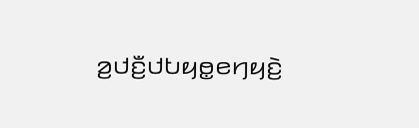ꤤ꤬ꤓꤢꤪ꤬ꤓꤝꤟꤥ꤭ꤕꤚꤟꤢꤧ꤬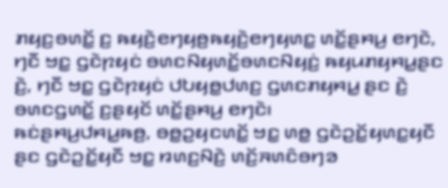ꤊꤟꤢ꤬ꤋꤛꤢꤩ꤭ ꤢ꤬ ꤒꤟꤢꤧ꤬ꤕꤚꤟꤥ꤬ꤒꤟꤢꤧ꤬ꤕꤚꤟꤛꤢ꤭ ꤛꤢꤩ꤭ꤔꤌꤣ꤬ ꤕꤚꤢꤧ, ꤚꤢꤪ ꤠꤢ꤭ ꤞꤢꤧꤐꤟꤢꤦ ꤋꤛꤢꤡꤟꤛꤢꤩ꤭ꤋꤛꤢꤡꤟꤢꤦ꤬ ꤒꤟꤣꤊꤟꤌꤣ꤭ꤔꤢ ꤢꤧ꤬, ꤚꤢꤪ ꤠꤢ꤭ ꤞꤢꤧꤐꤟꤢꤦ ꤓꤝꤟꤥ꤭ꤓꤛꤢ꤬ ꤞꤛꤢꤊꤟꤌꤣ꤭ ꤔꤢ ꤢꤧ꤬ ꤋꤛꤢꤞꤛꤢꤩ꤭ ꤢ꤬ꤔꤟꤢꤩ ꤛꤢꤩ꤭ꤔꤌꤣ꤬ ꤕꤚꤢꤧ꤯
ꤒꤢꤦꤔꤌꤣ꤬ꤓꤌꤣ꤭ꤒꤥ꤬, ꤋꤥ꤭ꤑꤟꤢꤛꤢꤩ꤭ ꤠꤢ꤭ ꤛꤥ꤭ ꤞꤢꤧꤑꤢꤩ꤭ꤟꤛꤢ꤭ꤟꤢꤪ ꤔꤢ ꤞꤢꤧꤑꤢꤩ꤭ꤟꤢꤪ ꤠꤢ꤭ ꤙꤛꤢ꤬ꤡꤢꤧ꤬ ꤛꤢꤩ꤬ꤏꤛꤢꤨꤋꤚꤤ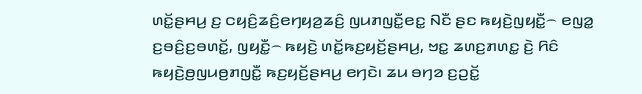ꤛꤢꤩ꤭ꤔꤌꤣ꤬ ꤢ꤬ ꤍꤟꤢꤨ꤬ꤘꤢꤨ꤬ꤕꤚꤟꤤ꤬ꤘꤢꤨ꤬ ꤜꤣꤊꤜꤢꤪ꤭ꤕꤢ꤭ ꤡꤢꤪ ꤔꤢ ꤒꤟꤢꤧ꤬ꤜꤟꤢꤪ꤭꤮ ꤕꤜꤤ꤭ ꤢ꤬ꤋꤢꤨ꤬ꤢ꤬ꤋꤛꤢꤩ꤭, ꤜꤟꤢꤪ꤭꤮ ꤒꤟꤢꤧ꤬ ꤛꤢꤩ꤭ꤒꤢ꤬ꤟꤢꤩ꤬ꤔꤌꤣ꤬, ꤠꤢ꤭ ꤘꤛꤢ꤬ꤊꤛꤢ꤭ ꤢꤧ꤬ ꤖꤢꤨ ꤒꤟꤢꤧ꤬ꤥ꤬ꤜꤣꤥ꤬ꤊꤜꤢꤪ꤭ ꤒꤢ꤬ꤟꤢꤩ꤬ꤔꤌꤣ꤬ ꤕꤚꤢꤧ꤯ ꤘꤣ ꤋꤚꤤ ꤢ꤬ꤑꤢꤩ꤭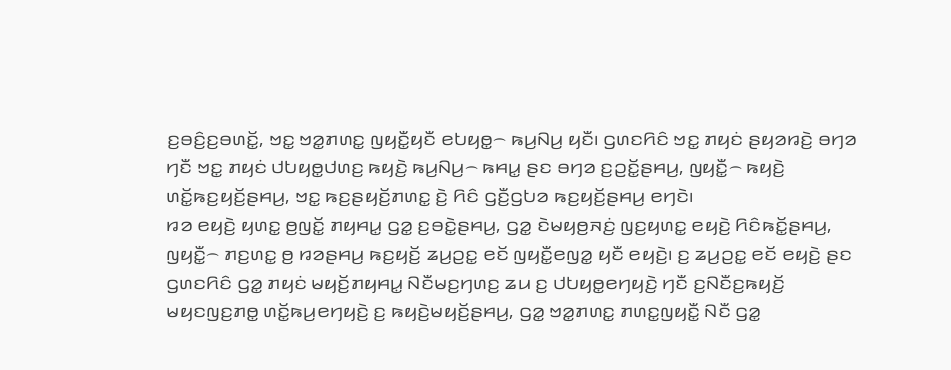ꤢ꤬ꤋꤢꤨ꤬ꤢ꤬ꤋꤛꤢꤩ꤭, ꤠꤢ꤭ ꤠꤤ꤭ꤊꤛꤢ꤭ ꤜꤟꤢꤪ꤭ꤟꤢꤪ ꤕꤝꤟꤥ꤭꤮ ꤒꤣ꤬ꤡꤣ꤬ ꤟꤢꤪ꤯ ꤞꤛꤢꤖꤢꤨ ꤠꤢ꤭ ꤊꤟꤢꤦ ꤔꤟꤤꤙꤢꤧ꤬ ꤋꤚꤤ ꤚꤢꤪ ꤠꤢ꤭ ꤊꤟꤢꤦ ꤓꤝꤟꤥ꤭ꤓꤛꤢ꤬ ꤒꤟꤢꤧ꤬ ꤒꤣ꤬ꤡꤣ꤬꤮ ꤒꤌꤣ꤭ ꤔꤢ ꤋꤚꤤ ꤢ꤬ꤑꤢꤩ꤭ꤔꤌꤣ꤬, ꤜꤟꤢꤪ꤭꤮ ꤒꤟꤢꤧ꤬ ꤛꤢꤩ꤭ꤒꤢ꤬ꤟꤢꤩ꤬ꤔꤌꤣ꤬, ꤠꤢ꤭ ꤒꤢ꤬ꤔꤟꤢꤩ꤬ꤊꤛꤢ꤭ ꤢꤧ꤬ ꤖꤢꤨ ꤞꤢꤪ꤬ꤞꤝꤤ ꤒꤢ꤬ꤟꤢꤩ꤬ꤔꤌꤣ꤬ ꤕꤚꤢꤧ꤯
ꤙꤤ ꤕꤟꤢꤧ꤬ ꤟꤛꤢ꤭ ꤥ꤬ꤜꤢꤩ꤭ ꤊꤟꤌꤣ꤭ ꤞꤤ꤭ ꤢ꤬ꤋꤢꤧ꤭ꤔꤌꤣ꤬, ꤞꤤ꤭ ꤢꤧꤗꤟꤥ꤬ꤏꤢꤦ꤬ ꤜꤢ꤬ꤟꤛꤢ꤭ ꤕꤟꤢꤧ꤬ ꤖꤢꤨꤒꤢꤩ꤭ꤔꤌꤣ꤬, ꤜꤟꤢꤪ꤭꤮ ꤊꤢ꤬ꤛꤢ꤭ ꤥ꤬ ꤙꤤꤔꤌꤣ꤬ ꤒꤢ꤬ꤟꤢꤩ꤬ ꤘꤣ꤬ꤑꤢ꤭ ꤕꤢꤩ ꤜꤟꤢꤪ꤭ꤕꤜꤤ꤭ ꤟꤢꤪ ꤕꤟꤢꤧ꤬꤯ ꤢ꤬ ꤘꤣ꤬ꤑꤢ꤭ ꤕꤢꤩ ꤕꤟꤢꤧ꤬ ꤔꤢ ꤞꤛꤢꤖꤢꤨ ꤞꤤ꤭ ꤊꤟꤢꤦ ꤗꤟꤢꤩ꤬ꤊꤟꤌꤣ꤭ ꤡꤢꤪꤗꤢ꤬ꤚꤛꤢ꤬ ꤘꤣ ꤢ꤬ ꤓꤝꤟꤥ꤭ꤕꤚꤟꤢꤧ꤬ ꤚꤢꤪ ꤢ꤬ꤡꤢꤪꤢ꤬ꤒꤟꤢꤩ꤬ ꤗꤟꤢꤜꤢ꤬ꤊꤥ꤭ ꤛꤢꤩ꤭ꤒꤣ꤬ꤕꤚꤟꤢꤧ꤬ ꤢ꤬ ꤒꤟꤢꤧ꤬ꤗꤟꤢꤩ꤬ꤔꤌꤣ꤬, ꤞꤤ꤭ ꤠꤤ꤭ꤊꤛꤢ꤭ ꤊꤛꤢ꤭ꤜꤟꤢꤪ꤭ ꤡꤢꤪ ꤞꤤ꤭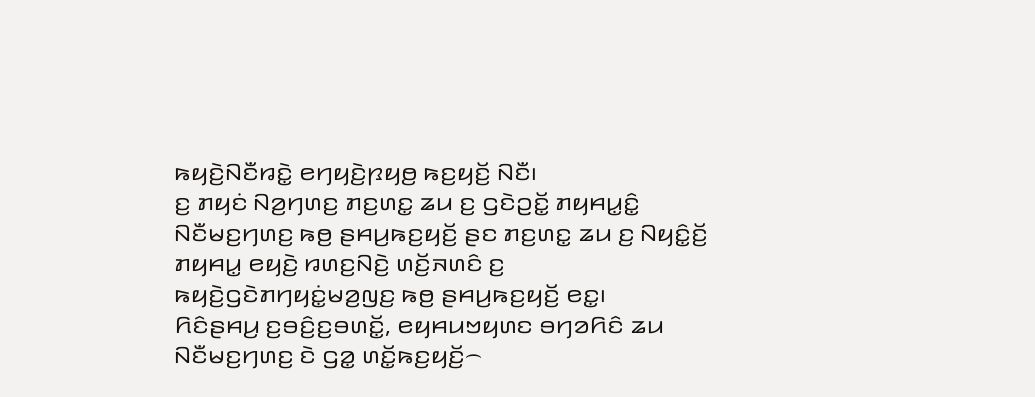ꤒꤟꤢꤧ꤬ꤡꤢꤪꤙꤢꤧ꤭ ꤕꤚꤟꤢꤧ꤬ꤐꤟꤥ꤬ ꤒꤢ꤬ꤟꤢꤩ꤬ ꤡꤢꤪ꤯
ꤢ꤬ ꤊꤟꤢꤦ ꤡꤤ꤬ꤚꤛꤢ꤬ ꤊꤢ꤬ꤛꤢ꤭ ꤘꤣ ꤢ꤬ ꤞꤢꤧꤑꤢꤩ꤭ ꤊꤟꤌꤣ꤭ꤢꤨ꤭ ꤡꤢꤪꤗꤢ꤬ꤚꤛꤢ꤬ ꤒꤥ꤬ ꤔꤌꤣ꤬ꤒꤢ꤬ꤟꤢꤩ꤬ ꤔꤢ ꤊꤢ꤬ꤛꤢ꤭ ꤘꤣ ꤢ꤬ ꤡꤟꤢꤨ꤭ꤢꤩ꤬ ꤊꤟꤌꤣ꤭ ꤕꤟꤢꤧ꤬ ꤙꤛꤢ꤬ꤡꤢꤧ꤬ ꤛꤢꤩ꤬ꤏꤛꤢꤨ ꤢ꤬ ꤒꤟꤢꤧ꤬ꤞꤢꤧꤊꤚꤟꤢꤦ꤭ꤗꤤ꤬ꤜꤢ꤬ ꤒꤥ꤬ ꤔꤌꤣ꤬ꤒꤢ꤬ꤟꤢꤩ꤬ ꤕꤢ꤭꤯
ꤖꤢꤨꤔꤌꤣ꤬ ꤢ꤬ꤋꤢꤨ꤬ꤢ꤬ꤋꤛꤢꤩ꤭, ꤕꤟꤌꤣꤠꤟꤛꤢ ꤋꤚꤤꤖꤢꤨ ꤘꤣ ꤡꤢꤪꤗꤢ꤬ꤚꤛꤢ꤬ ꤢꤧ ꤞꤤ꤭ ꤛꤢꤩ꤭ꤒꤢ꤬ꤟꤢꤩ꤬꤮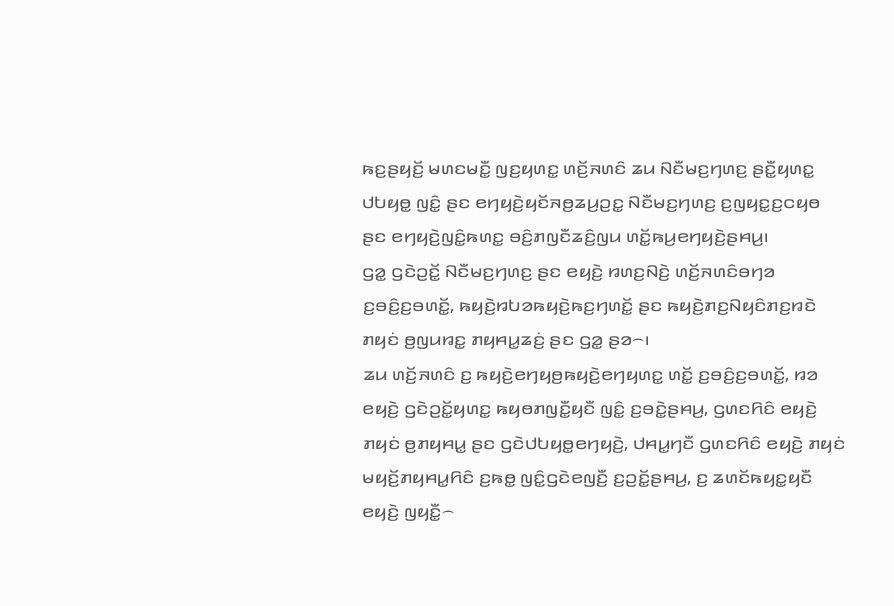ꤒꤢ꤬ꤔꤟꤢꤩ꤬ ꤗꤛꤢꤗꤢꤪ꤭ ꤜꤢ꤬ꤟꤛꤢ꤭ ꤛꤢꤩ꤬ꤏꤛꤢꤨ ꤘꤣ ꤡꤢꤪꤗꤢ꤬ꤚꤛꤢ꤬ ꤔꤢꤪ꤭ꤟꤛꤢ꤭ ꤓꤝꤟꤥ꤭ ꤜꤢꤨ꤭ ꤔꤢ ꤕꤚꤟꤢꤧ꤬ꤟꤢꤩꤏꤥ꤬ꤘꤣ꤬ꤑꤢ꤭ ꤡꤢꤪꤗꤢ꤬ꤚꤛꤢ꤬ ꤢ꤬ꤜꤟꤢ꤭ꤢ꤬ꤍꤟꤥ ꤔꤢ ꤕꤚꤟꤢꤧ꤬ꤜꤢꤨ꤭ꤒꤛꤢ꤭ ꤋꤢꤨ꤬ꤊꤜꤢꤪꤘꤢꤨ꤬ꤜꤣ ꤛꤢꤩ꤭ꤒꤣ꤬ꤕꤚꤟꤢꤧ꤬ꤔꤌꤣ꤬꤯
ꤞꤤ꤭ ꤞꤢꤧꤑꤢꤩ꤭ ꤡꤢꤪꤗꤢ꤬ꤚꤛꤢ꤬ ꤔꤢ ꤕꤟꤢꤧ꤬ ꤙꤛꤢ꤬ꤡꤢꤧ꤬ ꤛꤢꤩ꤬ꤏꤛꤢꤨꤋꤚꤤ ꤢ꤬ꤋꤢꤨ꤬ꤢ꤬ꤋꤛꤢꤩ꤭, ꤒꤟꤢꤧ꤬ꤙꤝꤤꤒꤟꤢꤧ꤬ꤒꤢ꤬ꤚꤛꤢꤩ꤭ ꤔꤢ ꤒꤟꤢꤧ꤬ꤊꤢ꤬ꤡꤟꤢꤨꤊꤢ꤬ꤙꤢꤧ ꤊꤟꤢꤦ ꤥ꤬ꤜꤣꤙꤢ꤭ ꤊꤟꤌꤣ꤭ꤘꤢꤦ꤬ ꤔꤢ ꤞꤤ꤭ ꤔꤤ꤮꤯
ꤘꤣ ꤛꤢꤩ꤬ꤏꤛꤢꤨ ꤢ꤬ ꤒꤟꤢꤧ꤬ꤕꤚꤟꤥ꤬ꤒꤟꤢꤧ꤬ꤕꤚꤟꤛꤢ꤭ ꤛꤢꤩ꤭ ꤢ꤬ꤋꤢꤨ꤬ꤢ꤬ꤋꤛꤢꤩ꤭, ꤙꤤ ꤕꤟꤢꤧ꤬ ꤞꤢꤧꤑꤢꤩ꤭ꤟꤛꤢ꤭ ꤒꤟꤥꤊꤜꤢꤪ꤭ꤟꤢꤪ ꤜꤢꤨ꤭ ꤢ꤬ꤋꤢꤧ꤭ꤔꤌꤣ꤬, ꤞꤛꤢꤖꤢꤨ ꤕꤟꤢꤧ꤬ ꤊꤟꤢꤦ ꤥ꤬ꤊꤟꤌꤣ꤭ ꤔꤢ ꤞꤢꤧꤓꤝꤟꤥ꤭ꤕꤚꤟꤢꤧ꤬, ꤓꤌꤣ꤭ꤚꤢꤪ ꤞꤛꤢꤖꤢꤨ ꤕꤟꤢꤧ꤬ ꤊꤟꤢꤦ ꤗꤟꤢꤩ꤬ꤊꤟꤌꤣ꤭ꤖꤢꤨ ꤢ꤬ꤒꤥ꤭ ꤜꤢꤨ꤭ꤞꤢꤧꤕꤜꤢꤪ꤬ ꤢ꤬ꤑꤢꤩ꤭ꤔꤌꤣ꤬, ꤢ꤬ ꤘꤛꤢꤩꤒꤟꤢ꤭ꤟꤢꤪ ꤕꤟꤢꤧ꤬ ꤜꤟꤢꤪ꤭꤮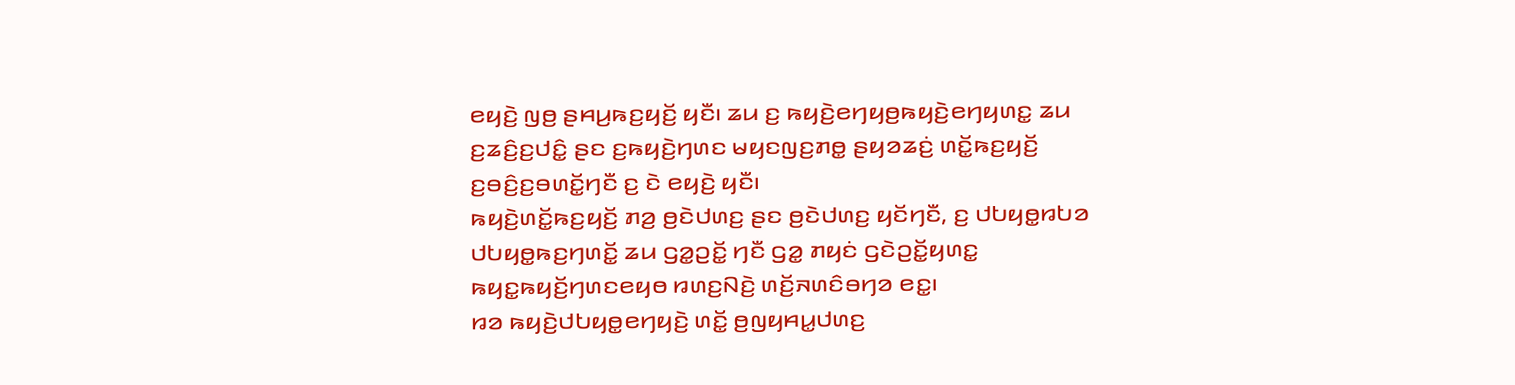ꤕꤟꤢꤧ꤬ ꤜꤥ꤬ ꤔꤌꤣ꤬ꤒꤢ꤬ꤟꤢꤩ꤬ ꤟꤢꤪ꤯ ꤘꤣ ꤢ꤬ ꤒꤟꤢꤧ꤬ꤕꤚꤟꤥ꤬ꤒꤟꤢꤧ꤬ꤕꤚꤟꤛꤢ꤭ ꤘꤣ ꤢ꤬ꤘꤢꤨ꤬ꤢ꤬ꤓꤢꤨ꤭ ꤔꤢ ꤢ꤬ꤒꤟꤢꤧ꤬ꤚꤛꤢ ꤗꤟꤢꤜꤢ꤬ꤊꤥ꤭ ꤔꤟꤤꤘꤢꤦ꤬ ꤛꤢꤩ꤭ꤒꤢ꤬ꤟꤢꤩ꤬ ꤢ꤬ꤋꤢꤨ꤬ꤢ꤬ꤋꤛꤢꤩ꤭ꤚꤢꤪ ꤢ꤬ ꤢꤧ ꤕꤟꤢꤧ꤬ ꤟꤢꤪ꤯
ꤒꤟꤢꤧ꤬ꤛꤢꤩ꤭ꤒꤢ꤬ꤟꤢꤩ꤬ ꤊꤤ꤬ ꤥ꤬ꤢꤧꤓꤛꤢ꤬ ꤔꤢ ꤥ꤬ꤢꤧꤓꤛꤢ꤬ ꤟꤢꤩꤚꤢꤪ, ꤢ꤬ ꤓꤝꤟꤥ꤭ꤙꤝꤤ ꤓꤝꤟꤥ꤭ꤒꤢ꤬ꤚꤛꤢꤩ꤭ ꤘꤣ ꤞꤤ꤭ꤑꤢꤩ꤭ ꤚꤢꤪ ꤞꤤ꤭ ꤊꤟꤢꤦ ꤞꤢꤧꤑꤢꤩ꤭ꤟꤛꤢ꤭ ꤒꤟꤢ꤭ꤒꤟꤢꤩ꤬ꤚꤛꤢꤕꤟꤥ ꤙꤛꤢ꤬ꤡꤢꤧ꤬ ꤛꤢꤩ꤬ꤏꤛꤢꤨꤋꤚꤤ ꤕꤢ꤭꤯
ꤙꤤ ꤒꤟꤢꤧ꤬ꤓꤝꤟꤥ꤭ꤕꤚꤟꤢꤧ꤬ ꤛꤢꤩ꤭ ꤥ꤬ꤜꤟꤌꤣ꤭ꤓꤛꤢ꤬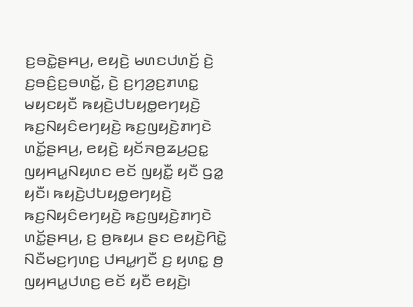ꤢ꤬ꤋꤢꤧ꤭ꤔꤌꤣ꤬, ꤕꤟꤢꤧ꤬ ꤗꤛꤢꤓꤛꤢꤩ꤬ ꤢꤧ꤬ ꤢ꤬ꤋꤢꤨ꤬ꤢ꤬ꤋꤛꤢꤩ꤭, ꤢꤧ꤬ ꤢ꤬ꤚꤤ꤬ꤢ꤬ꤊꤛꤢ꤭ ꤗꤟꤢꤟꤢꤪ ꤒꤟꤢꤧ꤬ꤓꤝꤟꤥ꤭ꤕꤚꤟꤢꤧ꤬ ꤒꤢ꤬ꤡꤟꤢꤨꤕꤚꤟꤢꤧ꤬ ꤒꤢ꤬ꤜꤟꤢꤧ꤬ꤊꤚꤢꤧ ꤛꤢꤩ꤭ꤔꤌꤣ꤬, ꤕꤟꤢꤧ꤬ ꤟꤢꤩꤏꤥ꤬ꤘꤣ꤬ꤑꤢ꤭ ꤜꤟꤌꤣ꤭ꤡꤟꤛꤢ ꤕꤢꤩ ꤜꤟꤢꤪ꤭ ꤟꤢꤪ ꤞꤤ꤭ ꤟꤢꤪ꤯ ꤒꤟꤢꤧ꤬ꤓꤝꤟꤥ꤭ꤕꤚꤟꤢꤧ꤬ ꤒꤢ꤬ꤡꤟꤢꤨꤕꤚꤟꤢꤧ꤬ ꤒꤢ꤬ꤜꤟꤢꤧ꤬ꤊꤚꤢꤧ ꤛꤢꤩ꤭ꤔꤌꤣ꤬, ꤢ꤬ ꤥ꤬ꤒꤟꤣ ꤔꤢ ꤕꤟꤢꤧ꤬ꤖꤢꤧ꤭ ꤡꤢꤪꤗꤢ꤬ꤚꤛꤢ꤬ ꤓꤌꤣ꤭ꤚꤢꤪ ꤢ꤬ ꤟꤛꤢ꤭ ꤥ꤬ ꤜꤟꤌꤣ꤭ꤓꤛꤢ꤬ ꤕꤢꤩ ꤟꤢꤪ ꤕꤟꤢꤧ꤬꤯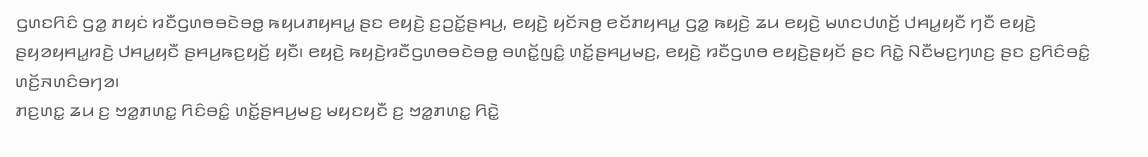ꤞꤛꤢꤖꤢꤨ ꤞꤤ꤭ ꤊꤟꤢꤦ ꤙꤢꤪꤞꤛꤥꤋꤢꤧꤋꤥ꤭ ꤒꤟꤣꤊꤟꤌꤣ꤭ ꤔꤢ ꤕꤟꤢꤧ꤬ ꤢ꤬ꤑꤢꤩ꤭ꤔꤌꤣ꤬, ꤕꤟꤢꤧ꤬ ꤟꤢꤩꤏꤥ꤬ ꤕꤢꤩꤊꤟꤌꤣ꤭ ꤞꤤ꤭ ꤒꤟꤢꤧ꤬ ꤘꤣ ꤕꤟꤢꤧ꤬ ꤗꤛꤢꤓꤛꤢꤩ꤬ ꤓꤌꤣ꤭ꤟꤢꤪ ꤚꤢꤪ ꤕꤟꤢꤧ꤬ ꤔꤟꤤꤟꤌꤣ꤭ꤙꤢꤧ꤬ ꤓꤌꤣ꤭ꤟꤢꤪ ꤔꤌꤣ꤬ꤒꤢ꤬ꤟꤢꤩ꤬ ꤟꤢꤪ꤯ ꤕꤟꤢꤧ꤬ ꤒꤟꤢꤧ꤬ꤙꤢꤪꤞꤛꤥꤋꤢꤧꤋꤥ꤭ ꤋꤛꤢꤩ꤭ꤜꤢꤨ꤭ ꤛꤢꤩ꤭ꤔꤌꤣ꤬ꤗꤢ꤬, ꤕꤟꤢꤧ꤬ ꤙꤢꤪꤞꤛꤥ ꤕꤟꤢꤧ꤬ꤔꤟꤢꤩ ꤔꤢ ꤖꤢꤧ꤭ ꤡꤢꤪꤗꤢ꤬ꤚꤛꤢ꤬ ꤔꤢ ꤢ꤬ꤖꤢꤨꤋꤢꤨ꤭ ꤛꤢꤩ꤬ꤏꤛꤢꤨꤋꤚꤤ꤯
ꤊꤢ꤬ꤛꤢ꤭ ꤘꤣ ꤢ꤬ ꤠꤤ꤭ꤊꤛꤢ꤭ ꤖꤢꤨꤋꤢꤨ꤭ ꤛꤢꤩ꤭ꤔꤌꤣ꤬ꤗꤢ꤬ ꤗꤟꤢꤟꤢꤪ ꤢ꤬ ꤠꤤ꤭ꤊꤛꤢ꤭ ꤖꤢꤧ꤭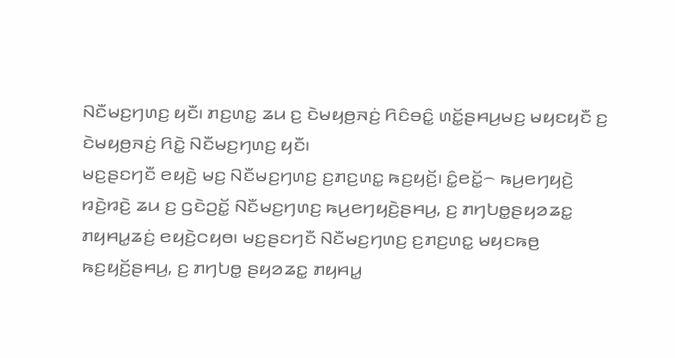ꤡꤢꤪꤗꤢ꤬ꤚꤛꤢ꤬ ꤟꤢꤪ꤯ ꤊꤢ꤬ꤛꤢ꤭ ꤘꤣ ꤢ꤬ ꤢꤧꤗꤟꤥ꤬ꤏꤢꤦ꤬ ꤖꤢꤨꤋꤢꤨ꤭ ꤛꤢꤩ꤭ꤔꤌꤣ꤬ꤗꤢ꤬ ꤗꤟꤢꤟꤢꤪ ꤢ꤬ ꤢꤧꤗꤟꤥ꤬ꤏꤢꤦ꤬ ꤖꤢꤧ꤭ ꤡꤢꤪꤗꤢ꤬ꤚꤛꤢ꤬ ꤟꤢꤪ꤯
ꤗꤢ꤬ꤔꤢꤚꤢꤪ ꤕꤟꤢꤧ꤬ ꤗꤢ꤬ ꤡꤢꤪꤗꤢ꤬ꤚꤛꤢ꤬ ꤢ꤬ꤊꤢ꤬ꤛꤢ꤭ ꤒꤢ꤬ꤟꤢꤩ꤬꤯ ꤢꤨ꤭ꤕꤢꤩ꤭꤮ ꤒꤣ꤬ꤕꤚꤟꤢꤧ꤬ ꤙꤢꤧ꤬ꤙꤢꤧ꤬ ꤘꤣ ꤢ꤬ ꤞꤢꤧꤑꤢꤩ꤭ ꤡꤢꤪꤗꤢ꤬ꤚꤛꤢ꤬ ꤒꤣ꤬ꤕꤚꤟꤢꤧ꤬ꤔꤌꤣ꤬, ꤢ꤬ ꤊꤚꤝꤥ꤭ꤔꤟꤤꤘꤢ꤭ ꤊꤟꤌꤣ꤭ꤘꤢꤦ꤬ ꤕꤟꤢꤧ꤬ꤍꤟꤥ꤯ ꤗꤢ꤬ꤔꤢꤚꤢꤪ ꤡꤢꤪꤗꤢ꤬ꤚꤛꤢ꤬ ꤢ꤬ꤊꤢ꤬ꤛꤢ꤭ ꤗꤟꤢꤒꤥ꤬ ꤒꤢ꤬ꤟꤢꤩ꤬ꤔꤌꤣ꤬, ꤢ꤬ ꤊꤚꤝꤥ꤭ ꤔꤟꤤꤘꤢ꤭ ꤊꤟꤌꤣ꤭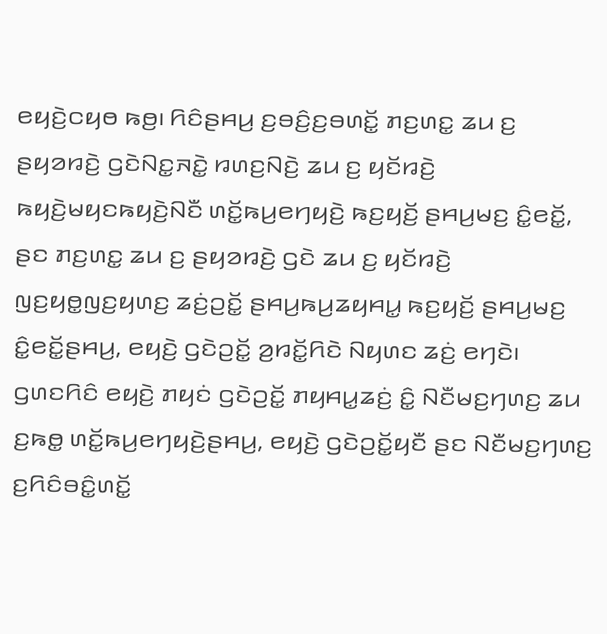ꤕꤟꤢꤧ꤬ꤍꤟꤥ ꤒꤥ꤬꤯ ꤖꤢꤨꤔꤌꤣ꤬ ꤢ꤬ꤋꤢꤨ꤬ꤢ꤬ꤋꤛꤢꤩ꤭ ꤊꤢ꤬ꤛꤢ꤭ ꤘꤣ ꤢ꤬ ꤔꤟꤤꤙꤢꤧ꤬ ꤞꤢꤧꤡꤢ꤭ꤏꤢꤧ꤭ ꤙꤛꤢ꤬ꤡꤢꤧ꤬ ꤘꤣ ꤢ꤬ ꤟꤢꤩꤙꤢꤧ꤬ ꤒꤟꤢꤧ꤬ꤗꤟꤢꤒꤟꤢꤧ꤬ꤡꤢꤪ ꤛꤢꤩ꤭ꤒꤣ꤬ꤕꤚꤟꤢꤧ꤬ ꤒꤢ꤬ꤟꤢꤩ꤬ ꤔꤌꤣ꤬ꤗꤢ꤬ ꤢꤨ꤭ꤕꤢꤩ꤭, ꤔꤢ ꤊꤢ꤬ꤛꤢ꤭ ꤘꤣ ꤢ꤬ ꤔꤟꤤꤙꤢꤧ꤬ ꤞꤢꤧ ꤘꤣ ꤢ꤬ ꤟꤢꤩꤙꤢꤧ꤬ ꤜꤢ꤬ꤟꤥ꤭ꤜꤢ꤬ꤟꤛꤢ꤬ ꤘꤢꤦ꤬ꤑꤢꤩ꤭ ꤔꤌꤣ꤬ꤒꤣ꤬ꤘꤟꤌꤣ꤭ ꤒꤢ꤬ꤟꤢꤩ꤬ ꤔꤌꤣ꤬ꤗꤢ꤬ ꤢꤨ꤭ꤕꤢꤩ꤭ꤔꤌꤣ꤬, ꤕꤟꤢꤧ꤬ ꤞꤢꤧꤑꤢꤩ꤭ ꤤ꤬ꤙꤢꤩ꤭ꤖꤢꤧ ꤡꤟꤛꤢ ꤘꤢꤦ꤬ ꤕꤚꤢꤧ꤯
ꤞꤛꤢꤖꤢꤨ ꤕꤟꤢꤧ꤬ ꤊꤟꤢꤦ ꤞꤢꤧꤑꤢꤩ꤭ ꤊꤟꤌꤣ꤭ꤘꤢꤦ꤬ ꤢꤨ꤭ ꤡꤢꤪꤗꤢ꤬ꤚꤛꤢ꤬ ꤘꤣ ꤢ꤬ꤒꤥ꤭ ꤛꤢꤩ꤭ꤒꤣ꤬ꤕꤚꤟꤢꤧ꤬ꤔꤌꤣ꤬, ꤕꤟꤢꤧ꤬ ꤞꤢꤧꤑꤢꤩ꤭ꤟꤢꤪ ꤔꤢ ꤡꤢꤪꤗꤢ꤬ꤚꤛꤢ꤬ ꤢ꤬ꤖꤢꤨꤋꤢꤨ꤭ꤛꤢꤩ꤭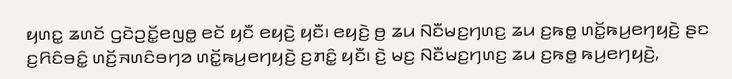ꤟꤛꤢ꤭ ꤘꤛꤢꤩ ꤞꤢꤧꤑꤢꤩ꤭ꤕꤜꤥ꤭ ꤕꤢꤩ ꤟꤢꤪ ꤕꤟꤢꤧ꤬ ꤟꤢꤪ꤯ ꤕꤟꤢꤧ꤬ ꤥ꤬ ꤘꤣ ꤡꤢꤪꤗꤢ꤬ꤚꤛꤢ꤬ ꤘꤣ ꤢ꤬ꤒꤥ꤭ ꤛꤢꤩ꤭ꤒꤣ꤬ꤕꤚꤟꤢꤧ꤬ ꤔꤢ ꤢ꤬ꤖꤢꤨꤋꤢꤨ꤭ ꤛꤢꤩ꤬ꤏꤛꤢꤨꤋꤚꤤ ꤛꤢꤩ꤭ꤒꤣ꤬ꤕꤚꤟꤢꤧ꤬ ꤢ꤬ꤊꤢꤨ꤭ ꤟꤢꤪ꤯ ꤢꤧ꤬ ꤗꤢ꤬ ꤡꤢꤪꤗꤢ꤬ꤚꤛꤢ꤬ ꤘꤣ ꤢ꤬ꤒꤥ꤭ ꤒꤣ꤬ꤕꤚꤟꤢꤧ꤬,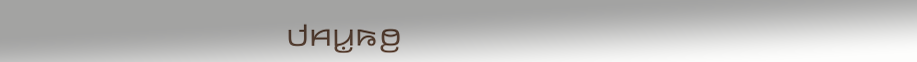ꤓꤌꤣ꤭ꤒꤥ꤬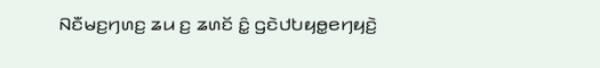ꤡꤢꤪꤗꤢ꤬ꤚꤛꤢ꤬ ꤘꤣ ꤢ꤬ ꤘꤛꤢꤩ ꤢꤨ꤭ ꤞꤢꤧꤓꤝꤟꤥ꤭ꤕꤚꤟꤢꤧ꤬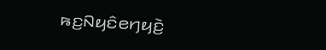ꤒꤢ꤬ꤡꤟꤢꤨꤕꤚꤟꤢꤧ꤬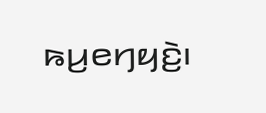ꤒꤣ꤬ꤕꤚꤟꤢꤧ꤬꤯